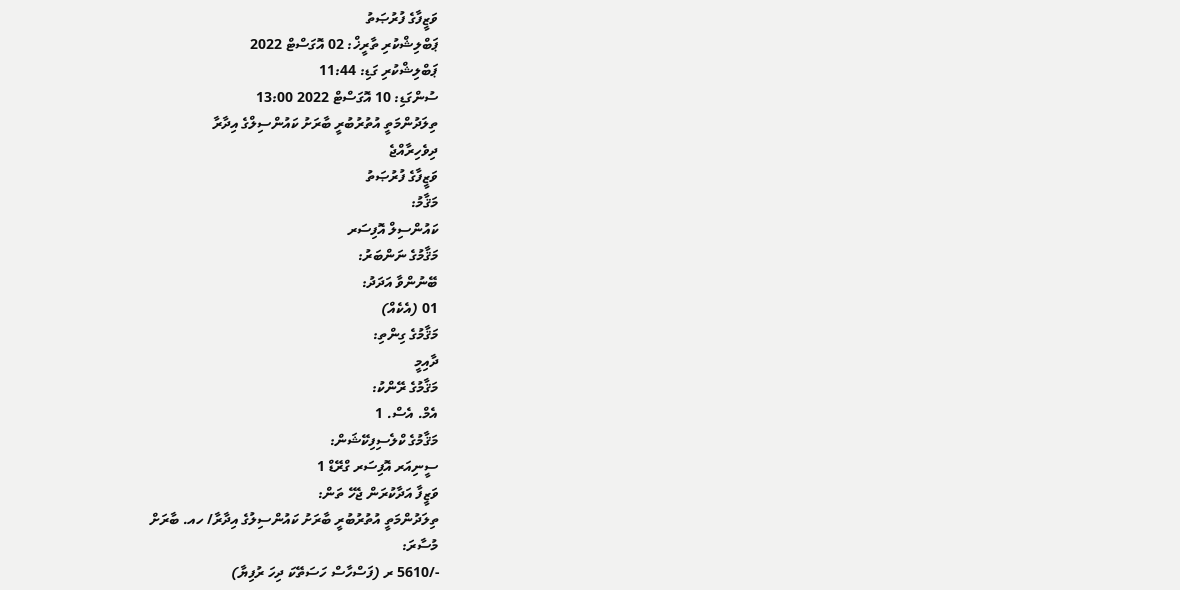ވަޒީފާގެ ފުރުޞަތު
ޕަބްލިޝްކުރި ތާރީޚް: 02 އޮގަސްޓް 2022
ޕަބްލިޝްކުރި ގަޑި: 11:44
ސުންގަޑި: 10 އޮގަސްޓް 2022 13:00
ތިލަދުންމަތީ އުތުރުބުރީ ބާރަށު ކައުންސިލްގެ އިދާރާ
ދިވެހިރާއްޖެ
ވަޒީފާގެ ފުރުޞަތު
މަޤާމު:
ކައުންސިލް އޮފިސަރ
މަޤާމުގެ ނަންބަރު:
ބޭނުންވާ އަދަދު:
01 (އެކެއް)
މަޤާމުގެ ގިންތި:
ދާއިމީ
މަޤާމުގެ ރޭންކު:
އެމް. އެސް. 1
މަޤާމުގެ ކްލެސިފިކޭޝަން:
ސީނިއަރ އޮފިސަރ ގްރޭޑް 1
ވަޒީފާ އަދާކުރަން ޖެހޭ ތަން:
ތިލަދުންމަތީ އުތުރުބުރީ ބާރަށު ކައުންސިލުގެ އިދާރާ/ ހއ. ބާރަށް
މުސާރަ:
-/5610 ރ (ފަސްހާސް ހަސަތޭކަ ދިހަ ރުފިޔާ)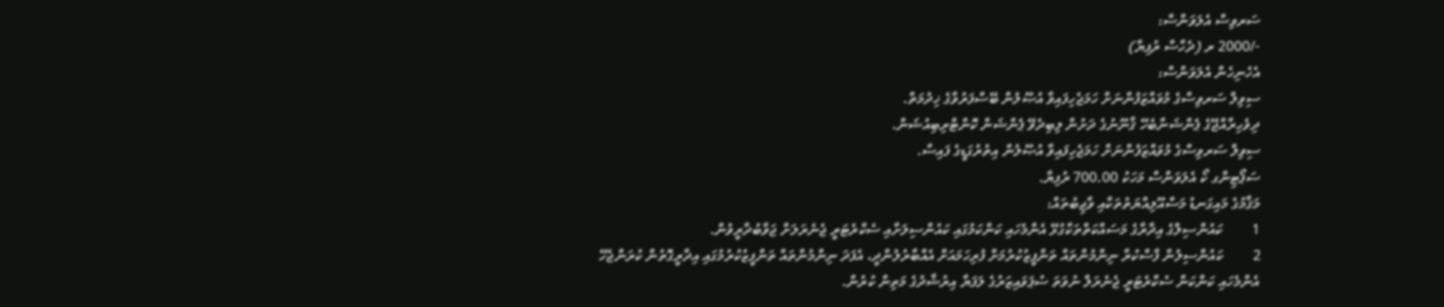ސަރވިސް އެލަވަންސް:
-/2000 ރ (ދެހާސް ރުފިޔާ)
އެހެނިހެން އެލަވަންސް:
ސިވިލް ސަރވިސްގެ މުވައްޒަފުންނަށް ހަމަޖެހިފައިވާ އުޞޫލުން ބޭސްފަރުވާގެ ޚިދުމަތް.
ދިވެހިރާއްޖޭގެ ޕެންޝަނާބެހޭ ޤާނޫނުގެ ދަށުން ލިބިދެވޭ ޕެންޝަން ކޮންޓްރިބިއުޝަން.
ސިވިލް ސަރވިސްގެ މުވައްޒަފުންނަށް ހަމަޖެހިފައިވާ އުޞޫލުން އިތުރުގަޑީގެ ފައިސާ.
ސަޕޯޓިންގ ކޯ އެލަވަންސް މަހަކު 700.00 ރުފިޔާ.
މަޤާމުގެ މައިގަނޑު މަސްއޫލިއްޔަތުތަކާއި ވާޖިބުތައް:
1        ކައުންސިލްގެ އިދާރާގެ މަސައްކަތްތަކާގުޅޭ އެންމެހައި ކަންކަމުގައި ކައުންސިލަށާއި ސެކްރެޓަރީ ޖެނެރަލަށް ޖަވާބުދާރީވުން.
2        ކައުންސިލުން ފާސްކުރާ ނިންމުންތައް ތަންފީޒުކުރުމަށް ފުރިހަމައަށް އެއްބާރުލުންދީ، އެފަދަ ނިންމުންތައް ތަންފީޒުކުރުމުގައި އިދާރީގޮތުން ކުރަންޖެހޭ އެންމެހައި ކަންކަން ސެކްރެޓަރީ ޖެނެރަލް ނުވަތަ ސުޕަވައިޒަރުގެ ލަފަޔާ އިރުޝާދުގެ މަތިން ކުރުން.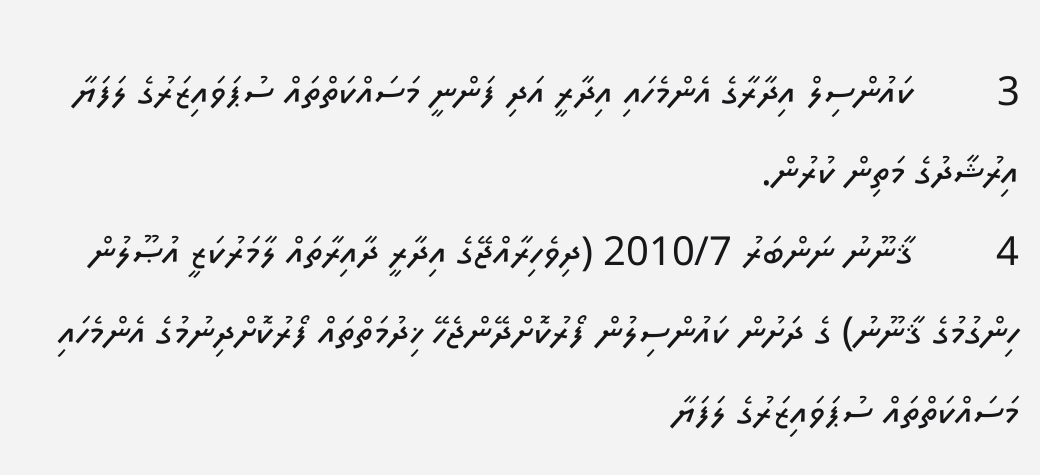3        ކައުންސިލް އިދާރާގެ އެންމެހައި އިދާރީ އަދި ފަންނީ މަސައްކަތްތައް ސުޕަވައިޒަރުގެ ލަފަޔާ އިރުޝާދުގެ މަތިން ކުރުން.
4        ޤާނޫނު ނަންބަރު 2010/7 (ދިވެހިރާއްޖޭގެ އިދާރީ ދާއިރާތައް ލާމަރުކަޒީ އުޞޫލުން ހިންގުމުގެ ޤާނޫނު) ގެ ދަށުން ކައުންސިލުން ފޯރުކޮށްދޭންޖެހޭ ޚިދުމަތްތައް ފޯރުކޮށްދިނުމުގެ އެންމެހައި މަސައްކަތްތައް ސުޕަވައިޒަރުގެ ލަފަޔާ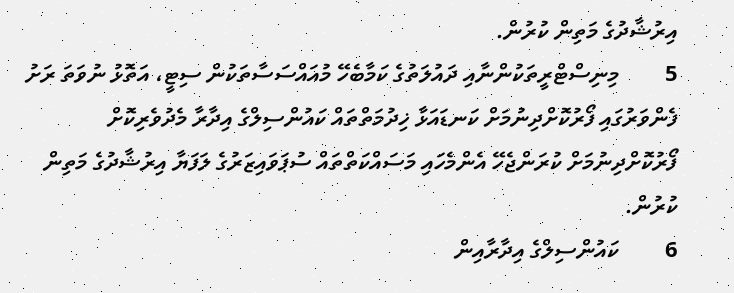އިރުޝާދުގެ މަތިން ކުރުން.
5        މިނިސްޓްރީތަކުންނާއި ދައުލަތުގެ ކަމާބެހޭ މުއައްސަސާތަކުން ސިޓީ، އަތޮޅު ނުވަތަ ރަށު ފެންވަރުގައި ފޯރުކޮށްދިނުމަށް ކަނޑައަޅާ ޚިދުމަތްތައް ކައުންސިލްގެ އިދާރާ މެދުވެރިކޮށް ފޯރުކޮށްދިނުމަށް ކުރަންޖެހޭ އެންމެހައި މަސައްކަތްތައް ސުޕަވައިޒަރުގެ ލަފަޔާ އިރުޝާދުގެ މަތިން ކުރުން.
6        ކައުންސިލްގެ އިދާރާއިން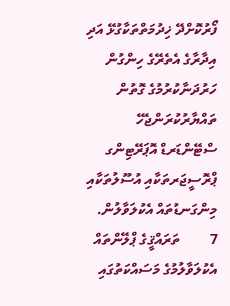ފޯރުކޮށްދޭ ޚިދުމަތްތަކާގުޅޭ އަދި އިދާރާގެ އެތެރޭގެ ހިންގުން ހަރުދަނާކުރުމުގެ ގޮތުން ތައްޔާރުކުރަންޖެހޭ ސްޓޭންޑަރޑް އޮޕަރޭޓިންގ ޕްރޮސީޖަރތަކާއި އުސޫލުތަކާއި މިންގަނޑުތައް އެކުލަވާލުން.
7        ތަރައްޤީގެ ޕްލޭންތައް އެކުލަވާލުމުގެ މަސައްކަތުގައި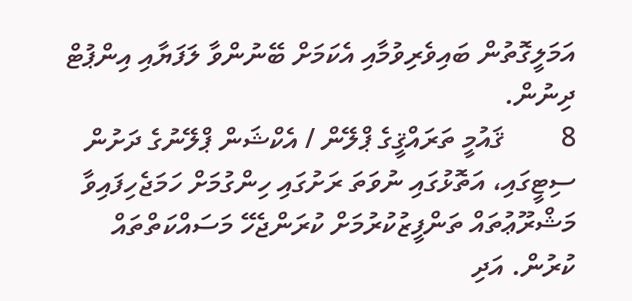އަމަލީގޮތުން ބައިވެރިވުމާއި އެކަމަށް ބޭނުންވާ ލަފަޔާއި އިންޕުޓް ދިނުން.
8        ޤައުމީ ތަރައްޤީގެ ޕްލޭން / އެކްޝަން ޕްލޭނުގެ ދަށުން ސިޓީގައި، އަތޮޅުގައި ނުވަތަ ރަށުގައި ހިންގުމަށް ހަމަޖެހިފައިވާ މަޝްރޫޢުތައް ތަންފީޒުކުރުމަށް ކުރަންޖެހޭ މަސައްކަތްތައް ކުރުން. އަދި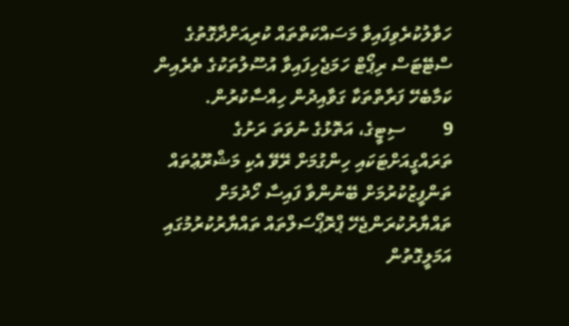ހަވާލުކުރެވިފައިވާ މަސައްކަތްތައް ކުރިއަށްދާގޮތުގެ ސްޓޭޓަސް ރިޕޯޓް ހަމަޖެހިފައިވާ އުސޫލުތަކުގެ ތެރެއިން ކަމާބެހޭ ފަރާތްތަކާ ގަވާއިދުން ހިއްސާކުރުން.
9        ސިޓީގެ، އަތޮޅުގެ ނުވަތަ ރަށުގެ ތަރައްގީއަށްޓަކައި ހިންގުމަށް ރޭވޭ އެކި މަޝްރޫޢުތައް ތަންފީޒުކުރުމަށް ބޭނުންވާ ފައިސާ ހޯދުމަށް ތައްޔާރުކުރަންޖެހޭ ޕްރޮޕޯސަލްތައް ތައްޔާރުކުރުމުގައި އަމަލީގޮތުން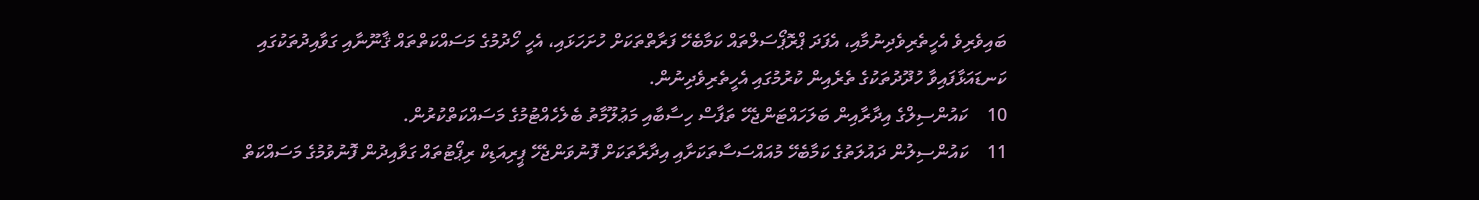ބައިވެރިވެ އެހީތެރިވެދިނުމާއި، އެފަދަ ޕްރޮޕޯސަލްތައް ކަމާބެހޭ ފަރާތްތަކަށް ހުށަހަޅައި، އެހީ ހޯދުމުގެ މަސައްކަތްތައް ޤާނޫނާއި ގަވާއިދުތަކުގައި ކަނޑައަޅާފައިވާ ހުދޫދުތަކުގެ ތެރެއިން ކުރުމުގައި އެހީތެރިވެދިނުން.
10    ކައުންސިލްގެ އިދާރާއިން ބަލަހައްޓަންޖެހޭ ތަފާސް ހިސާބާއި މަޢުލޫމާތު ބެލެހެއްޓުމުގެ މަސައްކަތްކުރުން.
11    ކައުންސިލުން ދައުލަތުގެ ކަމާބެހޭ މުއައްސަސާތަކަށާއި އިދާރާތަކަށް ފޮނުވަންޖެހޭ ޕީރިއަޑިކް ރިޕޯޓުތައް ގަވާއިދުން ފޮނުވުމުގެ މަސައްކަތް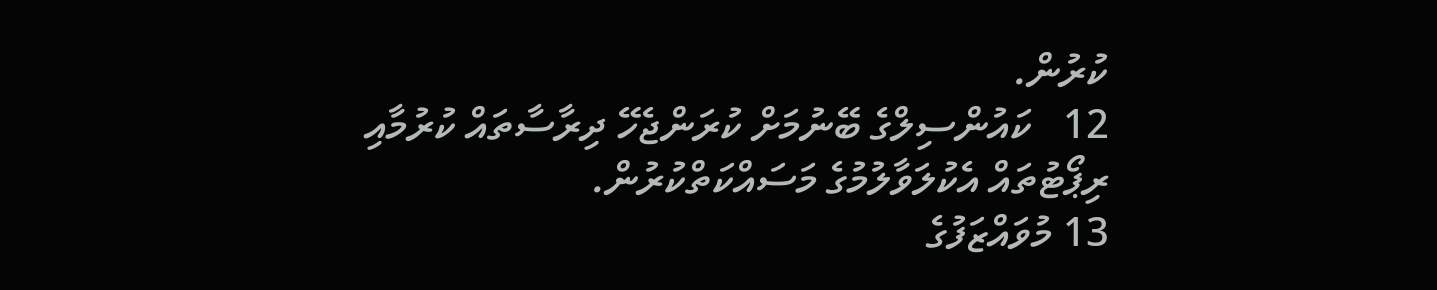ކުރުން.
12   ކައުންސިލްގެ ބޭނުމަށް ކުރަންޖެހޭ ދިރާސާތައް ކުރުމާއި ރިޕޯޓުތައް އެކުލަވާލުމުގެ މަސައްކަތްކުރުން.
13 މުވައްޒަފުގެ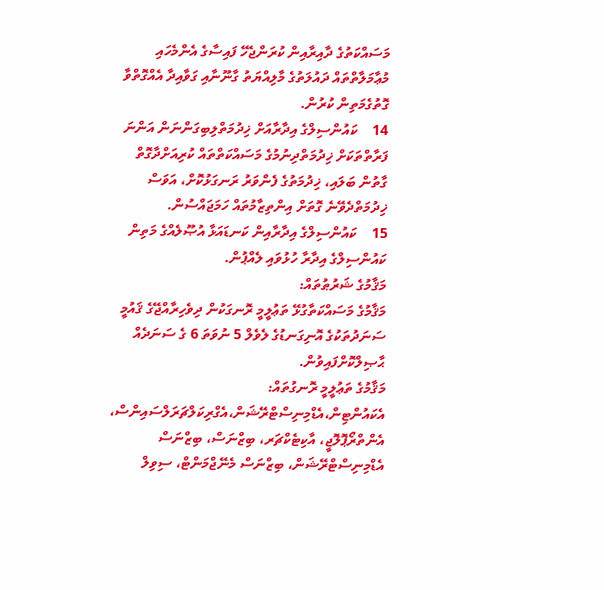މަސައްކަތުގެ ދާއިރާއިން ކުރަންޖެހޭ ފައިސާގެ އެންމެހައި މުޢާމަލާތްތައް ދައުލަތުގެ މާލިއްޔަތު ގާނޫނާއި ގަވާއިދާ އެއްގޮތްވާ ގޮތުގެމަތިން ކުރުން.
14    ކައުންސިލްގެ އިދާރާއަށް ޚިދުމަތްލިބިގަންނަން އަންނަ ފަރާތްތަކަށް ޚިދުމަތްދިނުމުގެ މަސައްކަތްތައް ކުރިއަށްދާގޮތް ގާތުން ބަލައި، ޚިދުމަތުގެ ފެންވަރު ރަނގަޅުކޮށް، އަވަސް ޚިދުމަތްދެވޭނެ ގޮތަށް އިންތިޒާމުތައް ހަމަޖައްސުން.
15    ކައުންސިލްގެ އިދާރާއިން ކަނޑައަޅާ އުޞޫލެއްގެ މަތިން ކައުންސިލްގެ އިދާރާ ހުޅުވައި ލެއްޕުން.
މަޤާމުގެ ޝަރުޠުތައް:
މަޤާމުގެ މަސައްކަތާގުޅޭ ތަޢުލީމީ ރޮނގަކުން ދިވެހިރާއްޖޭގެ ޤައުމީ ސަނަދުތަކުގެ އޮނިގަނޑުގެ ލެވެލް 5 ނުވަތަ 6 ގެ ސަނަދެއް ޙާޞިލްކޮށްފައިވުން.
މަޤާމުގެ ތަޢުލީމީ ރޮނގުތައް:
އެކައުންޓިން،އެޑްމިނިސްޓްރޭޝަން،އެގްރިކަލްޗަރަލްސައިންސް، އެންތްރޯޕޮލޮޖީ، އާކިޓެކްޗަރ، ބިޒްނަސް، ބިޒްނަސް އެޑްމިނިސްޓްރޭޝަން، ބިޒްނަސް މެނޭޖްމަންޓް، ސިވިލް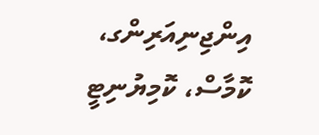އިންޖިނިއަރިންގ، ކޮމާސް، ކޮމިޔުނިޓީ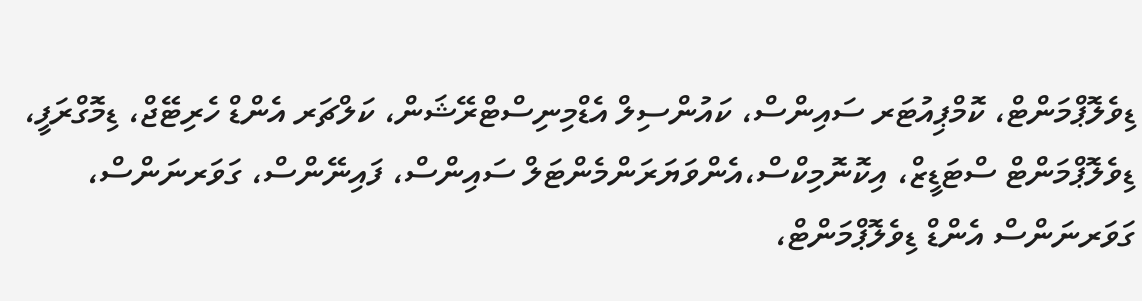ޑިވެލޮޕްމަންޓް، ކޮމްޕިއުޓަރ ސައިންސް، ކައުންސިލް އެޑްމިނިސްޓްރޭޝަން، ކަލްޗަރ އެންޑް ހެރިޓޭޖް، ޑިމޮގްރަފީ، ޑިވެލޮޕްމަންޓް ސްޓަޑީޒް، އިކޮނޮމިކްސް،އެންވަޔަރަންމެންޓަލް ސައިންސް، ފައިނޭންސް، ގަވަރނަންސް، ގަވަރނަންސް އެންޑް ޑިވެލޮޕްމަންޓް،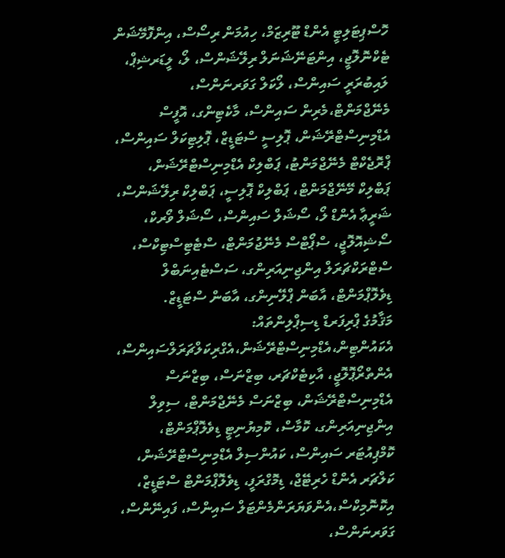ހޮސްޕިޓަލިޓީ އެންޑް ޓޫރިޒަމް، ހިއުމަން ރިސޯސް، އިންފޮމޭޝަން ޓެކްނޮލޮޖީ، އިންޓަނޭޝަނަލް ރިލޭޝަންސް، ލޯ، ލީޑަރޝިޕް، ލައިބުރަރީ ސައިންސް، ލޯކަލް ގަވަރނަންސް، މެނޭޖްމަންޓް،މެރިން ސައިންސް، މާކެޓިންގ، އޮފީސް އެޑްމިނިސްޓްރޭޝަން، ޕޮލިސީ ސްޓަޑީޒް، ޕޮލިޓިކަލް ސައިންސް، ޕްރޮޖެކްޓް މެނޭޖްމަންޓު، ޕަބްލިކް އެޑްމިނިސްޓްރޭޝަން، ޕަބްލިކް މޭނޭޖްމަންޓް، ޕަބްލިކް ޕޮލިސީ، ޕަބްލިކް ރިލޭޝަންސް، ޝަރީޢާ އެންޑް ލޯ، ސޯޝަލް ސައިންސް، ސޯޝަލް ވޯރކް، ސޯޝިއޮލޮޖީ، ސްޕޯޓްސް މެނޭޖުމަންޓް، ސްޓެޓިސްޓިކްސް، ސްޓްރަކްޗަރަލް އިންޖިނިއަރިންގ، ސަސްޓެއިނަބްލް ޑިވެލޮޕްމަންޓް، އާބަން ޕްލޭނިންގ، އާބަން ސްޓަޑީޒް.
މަޤާމުގެ ޕްރިފަރޑް ޑިސިޕްލިންތައް:
އެކައުންޓިން،އެޑްމިނިސްޓްރޭޝަން،އެގްރިކަލްޗަރަލްސައިންސް، އެންތްރޯޕޮލޮޖީ، އާކިޓެކްޗަރ، ބިޒްނަސް، ބިޒްނަސް އެޑްމިނިސްޓްރޭޝަން، ބިޒްނަސް މެނޭޖްމަންޓް، ސިވިލް އިންޖިނިއަރިންގ، ކޮމާސް، ކޮމިޔުނިޓީ ޑިވެލޮޕްމަންޓް، ކޮމްޕިއުޓަރ ސައިންސް، ކައުންސިލް އެޑްމިނިސްޓްރޭޝަން، ކަލްޗަރ އެންޑް ހެރިޓޭޖް، ޑިމޮގްރަފީ، ޑިވެލޮޕްމަންޓް ސްޓަޑީޒް، އިކޮނޮމިކްސް،އެންވަޔަރަންމެންޓަލް ސައިންސް، ފައިނޭންސް، ގަވަރނަންސް،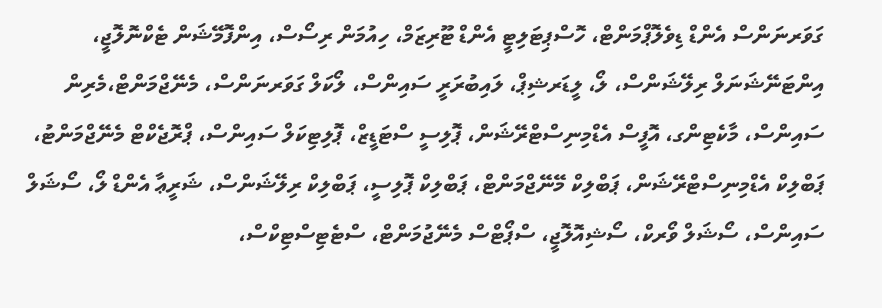ގަވަރނަންސް އެންޑް ޑިވެލޮޕްމަންޓް، ހޮސްޕިޓަލިޓީ އެންޑް ޓޫރިޒަމް، ހިއުމަން ރިސޯސް، އިންފޮމޭޝަން ޓެކްނޮލޮޖީ، އިންޓަނޭޝަނަލް ރިލޭޝަންސް، ލޯ، ލީޑަރޝިޕް، ލައިބުރަރީ ސައިންސް، ލޯކަލް ގަވަރނަންސް، މެނޭޖްމަންޓް،މެރިން ސައިންސް، މާކެޓިންގ، އޮފީސް އެޑްމިނިސްޓްރޭޝަން، ޕޮލިސީ ސްޓަޑީޒް، ޕޮލިޓިކަލް ސައިންސް، ޕްރޮޖެކްޓް މެނޭޖްމަންޓު، ޕަބްލިކް އެޑްމިނިސްޓްރޭޝަން، ޕަބްލިކް މޭނޭޖްމަންޓް، ޕަބްލިކް ޕޮލިސީ، ޕަބްލިކް ރިލޭޝަންސް، ޝަރީޢާ އެންޑް ލޯ، ސޯޝަލް ސައިންސް، ސޯޝަލް ވޯރކް، ސޯޝިއޮލޮޖީ، ސްޕޯޓްސް މެނޭޖުމަންޓް، ސްޓެޓިސްޓިކްސް،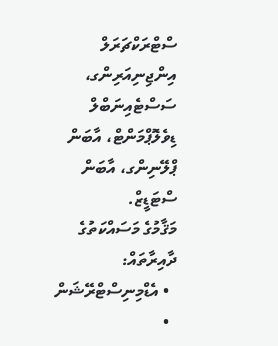ސްޓްރަކްޗަރަލް އިންޖިނިއަރިންގ، ސަސްޓެއިނަބްލް ޑިވެލޮޕްމަންޓް، އާބަން ޕްލޭނިންގ، އާބަން ސްޓަޑީޒް.
މަޤާމުގެ މަސައްކަތުގެ ދާއިރާތައް:
  • އެޑްމިނިސްޓްރޭޝަން
  •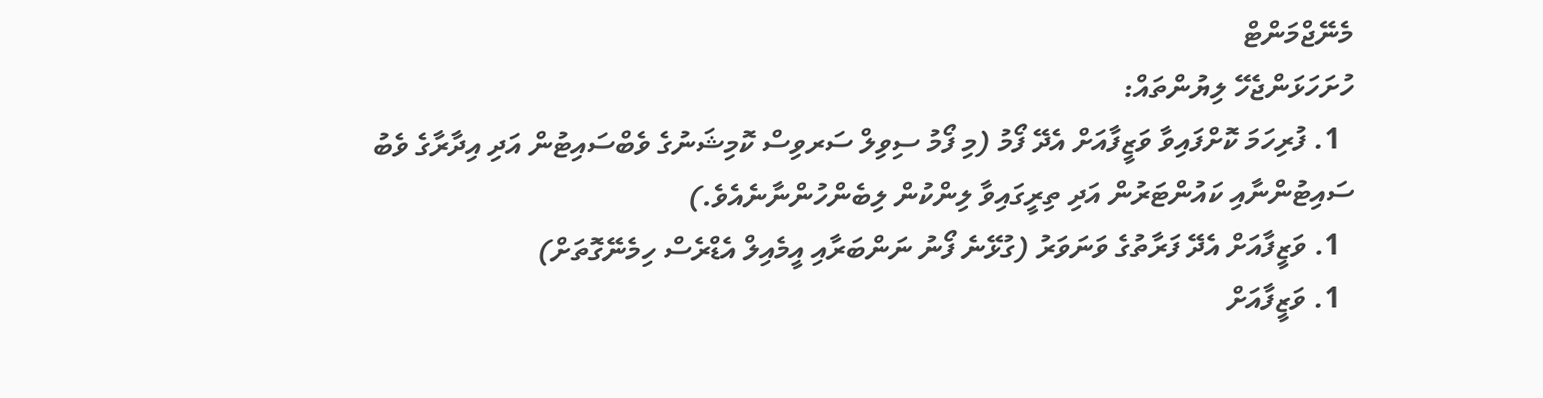މެނޭޖްމަންޓް
ހުށަހަޅަންޖެހޭ ލިޔުންތައް:
  1. ފުރިހަމަ ކޮށްފައިވާ ވަޒީފާއަށް އެދޭ ފޯމު (މި ފޯމު ސިވިލް ސަރވިސް ކޮމިޝަނުގެ ވެބްސައިޓުން އަދި އިދާރާގެ ވެބު ސައިޓުންނާއި ކައުންޓަރުން އަދި ތިރީގައިވާ ލިންކުން ލިބެންހުންނާނެއެވެ.)
  1. ވަޒީފާއަށް އެދޭ ފަރާތުގެ ވަނަވަރު (ގުޅޭނެ ފޯނު ނަންބަރާއި އީމެއިލް އެޑްރެސް ހިމެނޭގޮތަށް)
  1. ވަޒީފާއަށް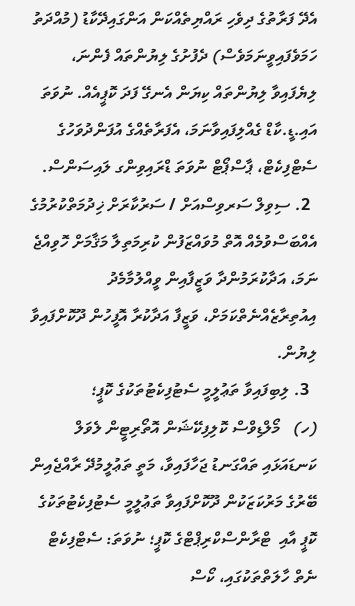އެދޭ ފަރާތުގެ ދިވެހި ރައްޔިތެއްކަން އަންގައިދޭކާޑު (މުއްދަތު ހަމަވެފައިވީނަމަވެސް) ދެފުށުގެ ލިޔުންތައް ފެންނަ، ލިޔެފައިވާ ލިޔުންތައް ކިޔަން އެނގޭ ފަދަ ކޮޕީއެއް. ނުވަތަ އައި.ޑީ.ކާޑް ގެއްލިފައިވާނަމަ، އެފަރާތެއްގެ އުފަންދުވަހުގެ ސެޓްފިކެޓް، ޕާސްޕޯޓް ނުވަތަ ޑްރައިވިންގ ލައިސަންސް.
  2. ސިވިލް ސަރވިސްއަށް / ސަރުކާރަށް ޚިދުމަތްކުރުމުގެ އެއްބަސްވުމެއް އޮތް މުވައްޒަފުން ކުރިމަތިލާ މަޤާމަށް ހޮވިއްޖެ ނަމަ، އަދާކުރަމުންދާ ވަޒީފާއިން ވީއްލުމާމެދު އިއުތިރާޒެއްނެތްކަމަށް، ވަޒީފާ އަދާކުރާ އޮފީހުން ދޫކޮށްފައިވާ ލިޔުން.
  3. ލިބިފައިވާ ތަޢުލީމީ ސެޓުފިކެޓުތަކުގެ ކޮޕީ؛
(ހ)   މޯލްޑިވްސް ކޮލިފިކޭޝަން އޮތޯރިޓީން ލެވަލް ކަނޑައަޅައި ތައްގަނޑު ޖަހާފައިވާ، މަތީ ތަޢުލީމުދޭ ރާއްޖެއިން ބޭރުގެ މަރުކަޒަކުން ދޫކޮށްފައިވާ ތަޢުލީމީ ސެޓުފިކެޓުތަކުގެ ކޮޕީ އާއި  ޓްރާންސްކްރިޕްޓްގެ ކޮޕީ؛ ނުވަތަ: ސެޓްފިކެޓް ނެތް ހާލަތްތަކުގައި، ކޯސް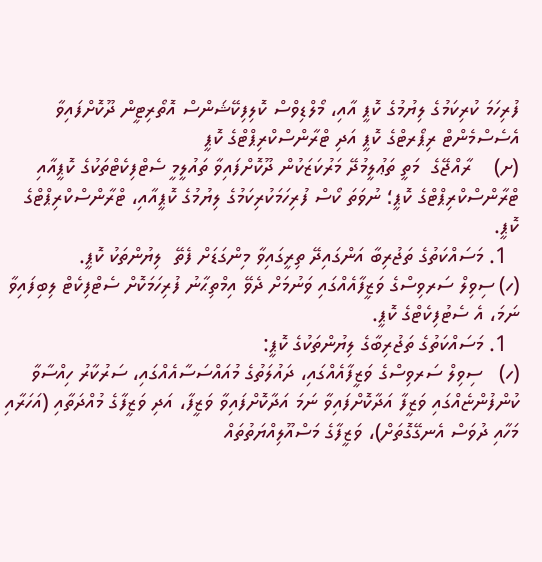ފުރިހަމަ ކުރިކަމުގެ ލިޔުމުގެ ކޮޕީ އާއި، މޯލްޑިވްސް ކޮލިފިކޭޝަންސް އޮތޯރިޓީން ދޫކޮށްފައިވާ އެސެސްމެންޓް ރިޕޯރޓްގެ ކޮޕީ އަދި ޓްރާންސްކްރިޕްޓްގެ ކޮޕީ
(ށ)    ރާއްޖޭގެ  މަތީ ތަޢުލީމުދޭ މަރުކަޒަކުން ދޫކޮށްފައިވާ ތައުލީމީ ސެޓްފިކެޓްތަކުގެ ކޮޕީއާއި  ޓްރާންސްކްރިޕްޓްގެ ކޮޕީ؛ ނުވަތަ ކޯސް ފުރިހަމަކުރިކަމުގެ ލިޔުމުގެ ކޮޕީއާއި، ޓްރާންސްކްރިޕްޓްގެ ކޮޕީ.
  1. މަސައްކަތުގެ ތަޖުރިބާ އަންގައިދޭ ތިރީގައިވާ މިންގަޑަށް ފެތޭ  ލިޔުންތަކު ކޮޕީ.
(ހ) ސިވިލް ސަރވިސްގެ ވަޒީފާއެއްގައި ވަނުމަށް ދެވޭ އިމްތިޙާނު ފުރިހަމަކޮށް ސެޓްފިކެޓް ލިބިފައިވާ ނަމަ، އެ ސެޓުފިކެޓްގެ ކޮޕީ.
  1. މަސައްކަތުގެ ތަޖުރިބާގެ ލިޔުންތަކުގެ ކޮޕީ:
(ހ)   ސިވިލް ސަރވިސްގެ ވަޒީފާއެއްގައި، ދައުލަތުގެ މުއައްސަސާއެއްގައި، ސަރުކާރު ހިއްސާވާ ކުންފުންޏެއްގައި ވަޒީފާ އަދާކޮށްފައިވާ ނަމަ އަދާކޮށްފައިވާ ވަޒީފާ، އަދި ވަޒީފާގެ މުއްދަތާއި (އަހަރާއި މަހާއި ދުވަސް އެނގޭގޮތަށް)، ވަޒީފާގެ މަސްއޫލިއްޔަތުތައް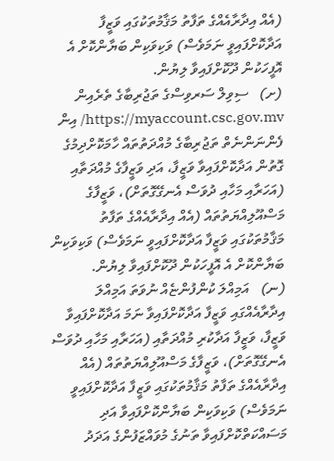(އެއް އިދާރާއެއްގެ ތަފާތު މަޤާމުތަކުގައި ވަޒީފާ އަދާކޮށްފައިވީ ނަމަވެސް) ވަކިވަކިން ބަޔާންކޮށް އެ އޮފީހަކުން ދޫކޮށްފައިވާ ލިޔުން.
(ށ)   ސިވިލް ސަރވިސްގެ ތަޖުރިބާގެ ތެރެއިން https://myaccount.csc.gov.mv/ އިން ފެންނަންނެތް ތަޖުރިބާގެ މުއްދަތުތައް ހާމަކޮށްދިމުގެ ގޮތުން އަދާކޮށްފައިވާ ވަޒީފާ، އަދި ވަޒީފާގެ މުއްދަތާއި (އަހަރާއި މަހާއި ދުވަސް އެނގޭގޮތަށް)، ވަޒީފާގެ މަސްއޫލިއްޔަތުތައް (އެއް އިދާރާއެއްގެ ތަފާތު މަޤާމުތަކުގައި ވަޒީފާ އަދާކޮށްފައިވީ ނަމަވެސް) ވަކިވަކިން ބަޔާންކޮށް އެ އޮފީހަކުން ދޫކޮށްފައިވާ ލިޔުން.
(ނ)   އަމިއްލަ ކުންފުންޏެއް ނުވަތަ އަމިއްލަ އިދާރާއެއްގައި ވަޒީފާ އަދާކޮށްފައިވާ ނަމަ އަދާކޮށްފައިވާ ވަޒީފާ، ވަޒީފާ އަދާކުރި މުއްދަތާއި (އަހަރާއި މަހާއި ދުވަސް އެނގޭގޮތަށް)، ވަޒީފާގެ މަސްއޫލިއްޔަތުތައް (އެއް އިދާރާއެއްގެ ތަފާތު މަޤާމުތަކުގައި ވަޒީފާ އަދާކޮށްފައިވީ ނަމަވެސް) ވަކިވަކިން ބަޔާންކޮށްފައިވާ އަދި މަސައްކަތްކޮށްފައިވާ ތަނުގެ މުވައްޒަފުންގެ އަދަދު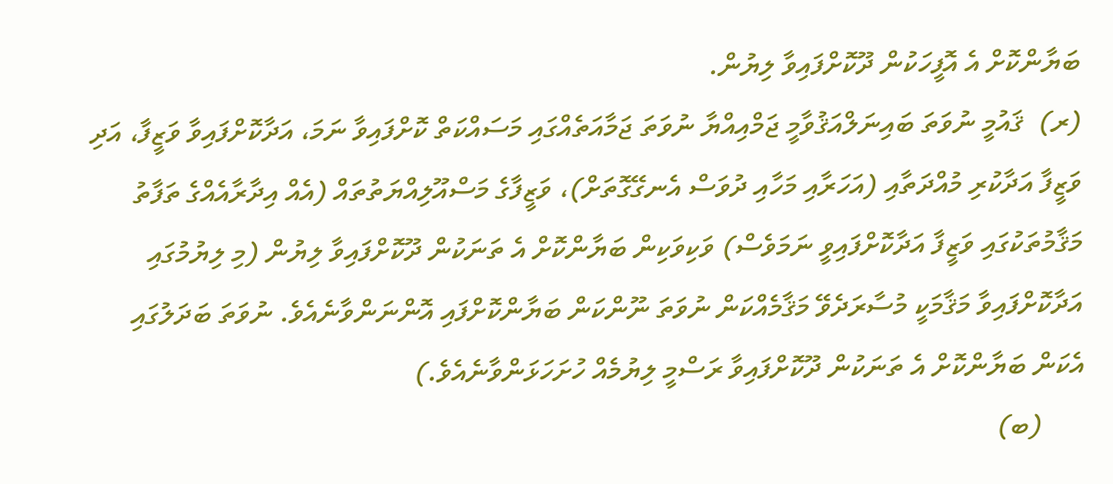ބަޔާންކޮށް އެ އޮފީހަކުން ދޫކޮށްފައިވާ ލިޔުން.
(ރ)  ޤައުމީ ނުވަތަ ބައިނަލްއަޤުވާމީ ޖަމްއިއްޔާ ނުވަތަ ޖަމާއަތެއްގައި މަސައްކަތް ކޮށްފައިވާ ނަމަ، އަދާކޮށްފައިވާ ވަޒީފާ، އަދި ވަޒީފާ އަދާކުރި މުއްދަތާއި (އަހަރާއި މަހާއި ދުވަސް އެނގޭގޮތަށް)، ވަޒީފާގެ މަސްއޫލިއްޔަތުތައް (އެއް އިދާރާއެއްގެ ތަފާތު މަޤާމުތަކުގައި ވަޒީފާ އަދާކޮށްފައިވީ ނަމަވެސް) ވަކިވަކިން ބަޔާންކޮށް އެ ތަނަކުން ދޫކޮށްފައިވާ ލިޔުން (މި ލިޔުމުގައި އަދާކޮށްފައިވާ މަޤާމަކީ މުސާރަދެވޭ މަޤާމެއްކަން ނުވަތަ ނޫންކަން ބަޔާންކޮށްފައި އޮންނަންވާނެއެވެ. ނުވަތަ ބަދަލުގައި އެކަން ބަޔާންކޮށް އެ ތަނަކުން ދޫކޮށްފައިވާ ރަސްމީ ލިޔުމެއް ހުށަހަޅަންވާނެއެވެ.)
      (ބ)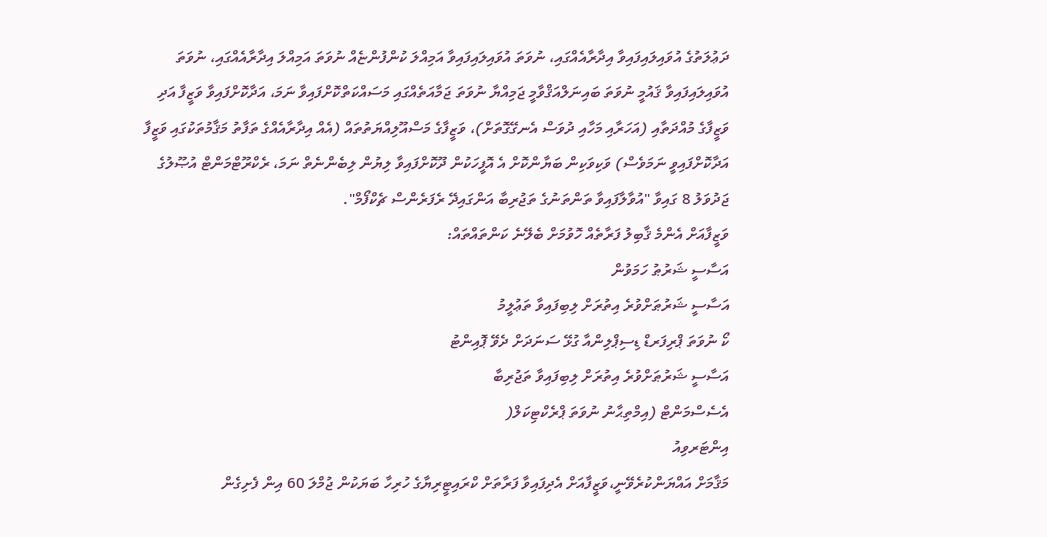ދަޢުލަތުގެ އުވައިލައިފައިވާ އިދާރާއެއްގައި، ނުވަތަ އުވައިލައިފައިވާ އަމިއްލަ ކުންފުންޏެއް ނުވަތަ އަމިއްލަ އިދާރާއެއްގައި، ނުވަތަ އުވައިލައިފައިވާ ޤައުމީ ނުވަތަ ބައިނަލްއަޤްވާމީ ޖަމިއްޔާ ނުވަތަ ޖަމާއަތެއްގައި މަސައްކަތްކޮށްފައިވާ ނަމަ، އަދާކޮށްފައިވާ ވަޒީފާ އަދި ވަޒީފާގެ މުއްދަތާއި (އަހަރާއި މަހާއި ދުވަސް އެނގޭގޮތަށް)، ވަޒީފާގެ މަސްއޫލިއްޔަތުތައް (އެއް އިދާރާއެއްގެ ތަފާތު މަޤާމުތަކުގައި ވަޒީފާ އަދާކޮށްފައިވީ ނަމަވެސް) ވަކިވަކިން ބަޔާންކޮށް އެ އޮފީހަކުން ދޫކޮށްފައިވާ ލިޔުން ލިބެންނެތް ނަމަ، ރެކްރޫޓްމަންޓް އުޞޫލުގެ ޖަދުވަލު 8 ގައިވާ "އުވާލާފައިވާ ތަންތަނުގެ ތަޖުރިބާ އަންގައިދޭ ރެފަރެންސް ޗެކްފޯމް".
ވަޒީފާއަށް އެންމެ ޤާބިލު ފަރާތެއް ހޮވުމަށް ބެލޭނެ ކަންތައްތައް:
އަސާސީ ޝަރުޠު ހަމަވުން
އަސާސީ ޝަރުޠަށްވުރެ އިތުރަށް ލިބިފައިވާ ތަޢުލީމު
ކޯ ނުވަތަ ޕްރިފަރޑް ޑިސިޕްލިންއާ ގުޅޭ ސަނަދަށް ދެވޭ ޕޮއިންޓު
އަސާސީ ޝަރުޠަށްވުރެ އިތުރަށް ލިބިފައިވާ ތަޖުރިބާ
އެސެސްމަންޓް (އިމްތިޙާނު ނުވަތަ ޕްރެކްޓިކަލް(
އިންޓަރވިއު
މަޤާމަށް އައްޔަންކުރެވޭނީ،ވަޒީފާއަށް އެދިފައިވާ ފަރާތަށް ކްރައިޓީރިޔާގެ ހުރިހާ ބަޔަކުން ޖުމްލަ 60 އިން ފެށިގެން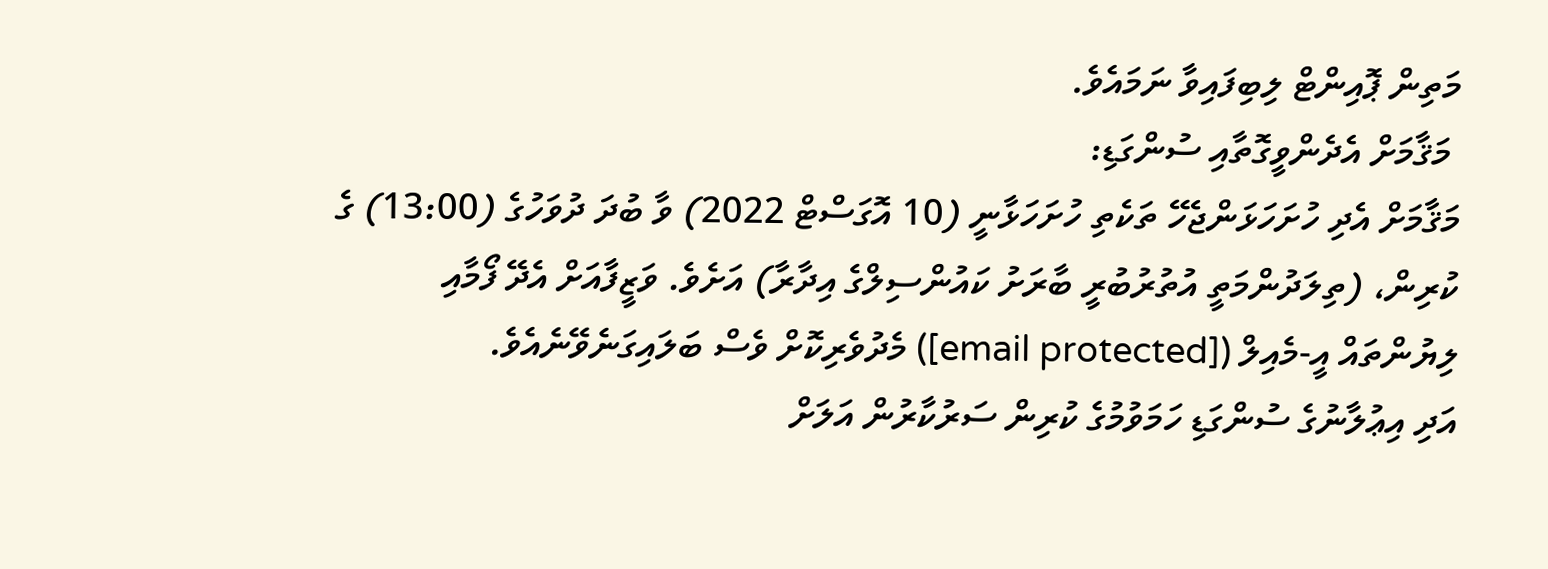މަތިން ޕޮއިންޓް ލިބިފައިވާ ނަމައެވެ.
 މަޤާމަށް އެދެންވީގޮތާއި ސުންގަޑި:
މަޤާމަށް އެދި ހުށަހަޅަންޖެހޭ ތަކެތި ހުށަހަޅާނީ (10 އޮގަސްޓް 2022) ވާ ބުދަ ދުވަހުގެ (13:00) ގެ ކުރިން، (ތިލަދުންމަތީ އުތުރުބުރީ ބާރަށު ކައުންސިލްގެ އިދާރާ) އަށެވެ. ވަޒީފާއަށް އެދޭ ފޯމާއި ލިޔުންތައް އީ-މެއިލް ([email protected]) މެދުވެރިކޮށް ވެސް ބަލައިގަނެވޭނެއެވެ.
އަދި އިޢުލާނުގެ ސުންގަޑި ހަމަވުމުގެ ކުރިން ސަރުކާރުން އަލަށް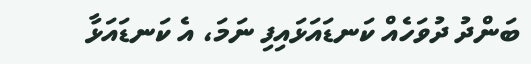ބަންދު ދުވަހެއް ކަނޑައަޅައިފި ނަމަ، އެ ކަނޑައަޅާ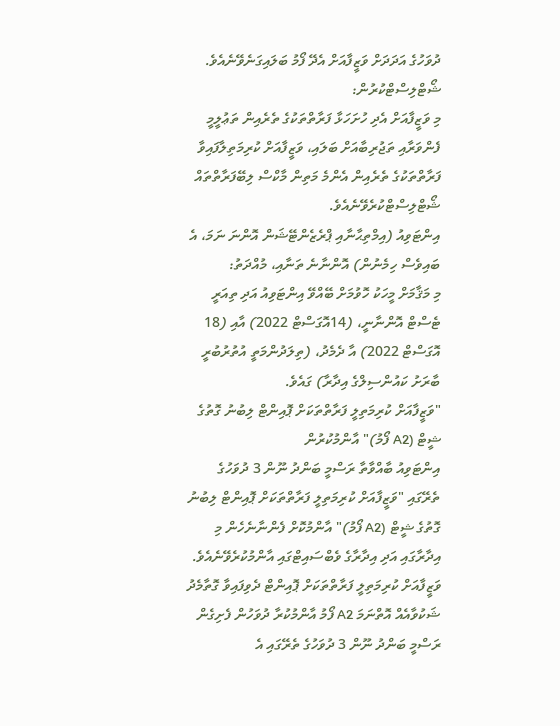ދުވަހުގެ އަދަދަށް ވަޒީފާއަށް އެދޭ ފޯމު ބަލައިގަނެވޭނެއެވެ.
ޝޯޓްލިސްޓްކުރުން:
މި ވަޒީފާއަށް އެދި ހުށަހަޅާ ފަރާތްތަކުގެ ތެރެއިން ތަޢުލީމީ ފެންވަރާއި ތަޖުރިބާއަށް ބަލައި، ވަޒީފާއަށް ކުރިމަތިލާފައިވާ ފަރާތްތަކުގެ ތެރެއިން އެންމެ މަތިން މާކްސް ލިބޭފަރާތްތައް ޝޯޓްލިސްޓްކުރެވޭނެއެވެ.
އިންޓަވިއު (އިމްތިޙާނާއި ޕްރެޒެންޓޭޝަން އޮންނަ ނަމަ، އެ ބައިވެސް ހިމެނުން) އޮންނާނެ ތަނާއި، މުއްދަތު:
މި މަޤާމަށް މީހަކު ހޮވުމަށް ބޭއްވޭ އިންޓަވިއު އަދި ތިއަރީ ޓެސްޓް އޮންނާނީ، (14އޮގަސްޓް 2022) އާއި (18 އޮގަސްޓް 2022) އާ ދެމެދު، (ތިލަދުންމަތީ އުތުރުބުރީ ބާރަށު ކައުންސިލްގެ އިދާރާ) ގައެވެ.
"ވަޒީފާއަށް ކުރިމަތިލީ ފަރާތްތަކަށް ޕޮއިންޓް ލިބުނު ގޮތުގެ ޝީޓް (A2 ފޯމު)" އާންމުކުރުން
އިންޓަވިއު ބާއްވާތާ ރަސްމީ ބަންދު ނޫން 3 ދުވަހުގެ ތެރޭގައި "ވަޒީފާއަށް ކުރިމަތިލީ ފަރާތްތަކަށް ޕޮއިންޓް ލިބުނު ގޮތުގެ ޝީޓް (A2 ފޯމު)" އާންމުކޮށް ފެންނާނެހެން މި އިދާރާގައި އަދި އިދާރާގެ ވެބްސައިޓްގައި އާންމުކުރެވޭނެއެވެ. ވަޒީފާއަށް ކުރިމަތިލީ ފަރާތްތަކަށް ޕޮއިންޓް ދެވިފައިވާ ގޮތާމެދު ޝަކުވާއެއް އޮތްނަމަ A2 ފޯމު އާންމުކުރާ ދުވަހުން ފެށިގެން ރަސްމީ ބަންދު ނޫން 3 ދުވަހުގެ ތެރޭގައި އެ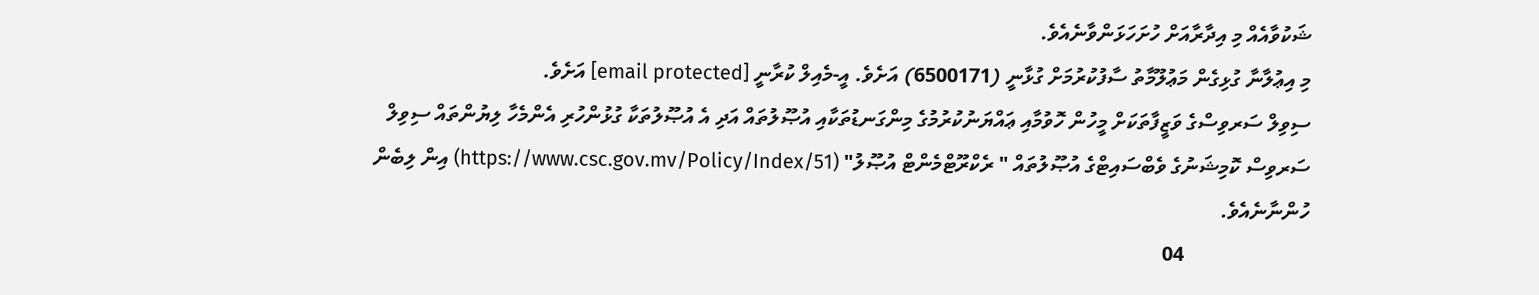ޝަކުވާއެއް މި އިދާރާއަށް ހުށަހަޅަންވާނެއެވެ.
މި އިޢުލާނާ ގުޅިގެން މަޢުލޫމާތު ސާފުކުރުމަށް ގުޅާނީ (6500171) އަށެވެ. އީ-މެއިލް ކުރާނީ [email protected] އަށެވެ.
ސިވިލް ސަރވިސްގެ ވަޒީފާތަކަށް މީހުން ހޮވުމާއި ޢައްޔަނުކުރުމުގެ މިންގަނޑުތަކާއި އުޞޫލުތައް އަދި އެ އުޞޫލުތަކާ ގުޅުންހުރި އެންމެހާ ލިޔުންތައް ސިވިލް ސަރވިސް ކޮމިޝަނުގެ ވެބްސައިޓްގެ އުޞޫލުތައް " ރެކްރޫޓްމެންޓް އުޞޫލު" (https://www.csc.gov.mv/Policy/Index/51) އިން ލިބެން ހުންނާނެއެވެ.
                        04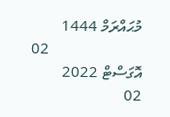މުޙައްރަމް 1444
                        02 އޮގަސްޓް 2022
02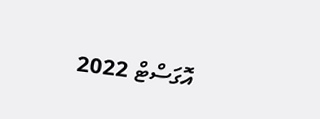އޮގަސްޓް 2022